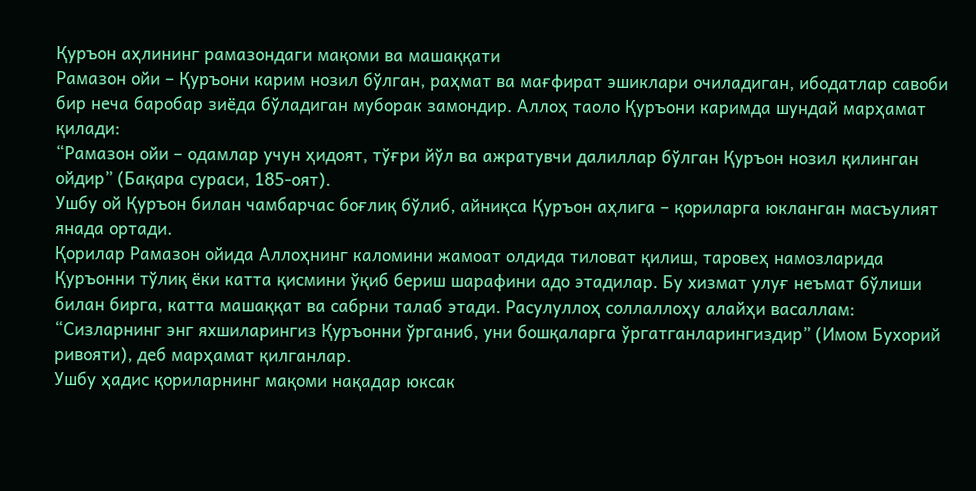Қуръон аҳлининг рамазондаги мақоми ва машаққати
Рамазон ойи – Қуръони карим нозил бўлган, раҳмат ва мағфират эшиклари очиладиган, ибодатлар савоби бир неча баробар зиёда бўладиган муборак замондир. Аллоҳ таоло Қуръони каримда шундай марҳамат қилади:
“Рамазон ойи – одамлар учун ҳидоят, тўғри йўл ва ажратувчи далиллар бўлган Қуръон нозил қилинган ойдир” (Бақара сураси, 185-оят).
Ушбу ой Қуръон билан чамбарчас боғлиқ бўлиб, айниқса Қуръон аҳлига – қориларга юкланган масъулият янада ортади.
Қорилар Рамазон ойида Аллоҳнинг каломини жамоат олдида тиловат қилиш, таровеҳ намозларида Қуръонни тўлиқ ёки катта қисмини ўқиб бериш шарафини адо этадилар. Бу хизмат улуғ неъмат бўлиши билан бирга, катта машаққат ва сабрни талаб этади. Расулуллоҳ соллаллоҳу алайҳи васаллам:
“Сизларнинг энг яхшиларингиз Қуръонни ўрганиб, уни бошқаларга ўргатганларингиздир” (Имом Бухорий ривояти), деб марҳамат қилганлар.
Ушбу ҳадис қориларнинг мақоми нақадар юксак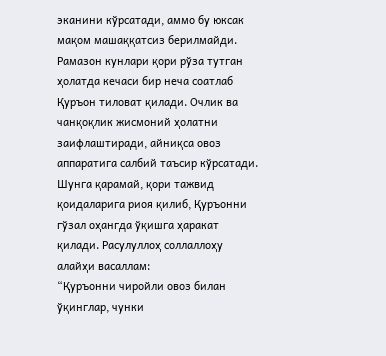эканини кўрсатади, аммо бу юксак мақом машаққатсиз берилмайди.
Рамазон кунлари қори рўза тутган ҳолатда кечаси бир неча соатлаб Қуръон тиловат қилади. Очлик ва чанқоқлик жисмоний ҳолатни заифлаштиради, айниқса овоз аппаратига салбий таъсир кўрсатади. Шунга қарамай, қори тажвид қоидаларига риоя қилиб, Қуръонни гўзал оҳангда ўқишга ҳаракат қилади. Расулуллоҳ соллаллоҳу алайҳи васаллам:
“Қуръонни чиройли овоз билан ўқинглар, чунки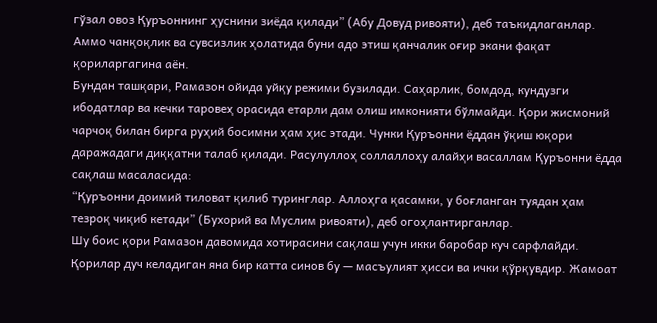гўзал овоз Қуръоннинг ҳуснини зиёда қилади” (Абу Довуд ривояти), деб таъкидлаганлар.
Аммо чанқоқлик ва сувсизлик ҳолатида буни адо этиш қанчалик оғир экани фақат қориларгагина аён.
Бундан ташқари, Рамазон ойида уйқу режими бузилади. Саҳарлик, бомдод, кундузги ибодатлар ва кечки таровеҳ орасида етарли дам олиш имконияти бўлмайди. Қори жисмоний чарчоқ билан бирга руҳий босимни ҳам ҳис этади. Чунки Қуръонни ёддан ўқиш юқори даражадаги диққатни талаб қилади. Расулуллоҳ соллаллоҳу алайҳи васаллам Қуръонни ёдда сақлаш масаласида:
“Қуръонни доимий тиловат қилиб туринглар. Аллоҳга қасамки, у боғланган туядан ҳам тезроқ чиқиб кетади” (Бухорий ва Муслим ривояти), деб огоҳлантирганлар.
Шу боис қори Рамазон давомида хотирасини сақлаш учун икки баробар куч сарфлайди.
Қорилар дуч келадиган яна бир катта синов бу — масъулият ҳисси ва ички қўрқувдир. Жамоат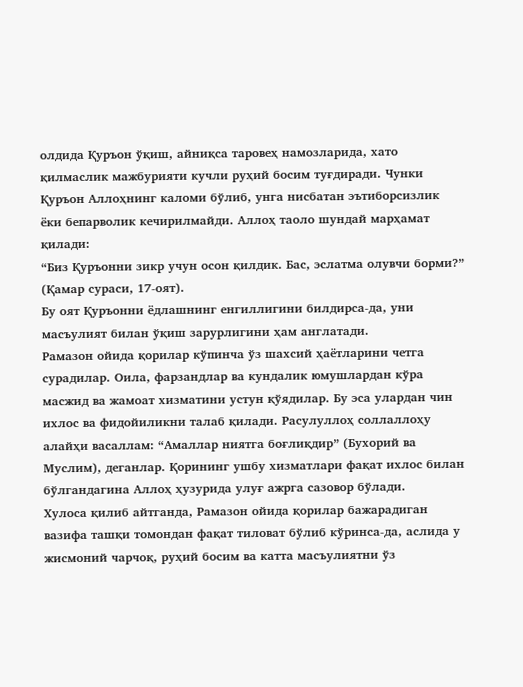олдида Қуръон ўқиш, айниқса таровеҳ намозларида, хато қилмаслик мажбурияти кучли руҳий босим туғдиради. Чунки Қуръон Аллоҳнинг каломи бўлиб, унга нисбатан эътиборсизлик ёки бепарволик кечирилмайди. Аллоҳ таоло шундай марҳамат қилади:
“Биз Қуръонни зикр учун осон қилдик. Бас, эслатма олувчи борми?” (Қамар сураси, 17-оят).
Бу оят Қуръонни ёдлашнинг енгиллигини билдирса-да, уни масъулият билан ўқиш зарурлигини ҳам англатади.
Рамазон ойида қорилар кўпинча ўз шахсий ҳаётларини четга сурадилар. Оила, фарзандлар ва кундалик юмушлардан кўра масжид ва жамоат хизматини устун қўядилар. Бу эса улардан чин ихлос ва фидойиликни талаб қилади. Расулуллоҳ соллаллоҳу алайҳи васаллам: “Амаллар ниятга боғлиқдир” (Бухорий ва Муслим), деганлар. Қорининг ушбу хизматлари фақат ихлос билан бўлгандагина Аллоҳ ҳузурида улуғ ажрга сазовор бўлади.
Хулоса қилиб айтганда, Рамазон ойида қорилар бажарадиган вазифа ташқи томондан фақат тиловат бўлиб кўринса-да, аслида у жисмоний чарчоқ, руҳий босим ва катта масъулиятни ўз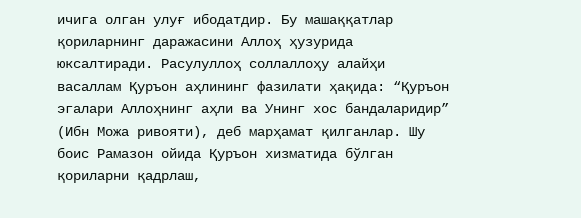ичига олган улуғ ибодатдир. Бу машаққатлар қориларнинг даражасини Аллоҳ ҳузурида юксалтиради. Расулуллоҳ соллаллоҳу алайҳи васаллам Қуръон аҳлининг фазилати ҳақида: “Қуръон эгалари Аллоҳнинг аҳли ва Унинг хос бандаларидир” (Ибн Можа ривояти), деб марҳамат қилганлар. Шу боис Рамазон ойида Қуръон хизматида бўлган қориларни қадрлаш,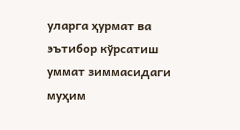уларга ҳурмат ва эътибор кўрсатиш уммат зиммасидаги муҳим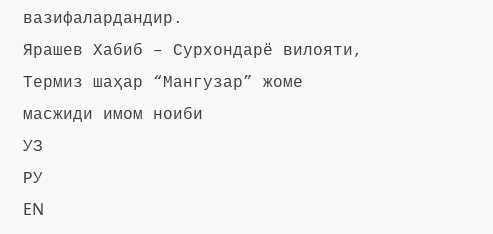вазифалардандир.
Ярашев Хабиб – Сурхондарё вилояти, Термиз шаҳар “Мангузар” жоме масжиди имом ноиби
УЗ
РУ
EN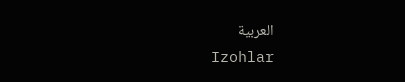العربية
Izohlar